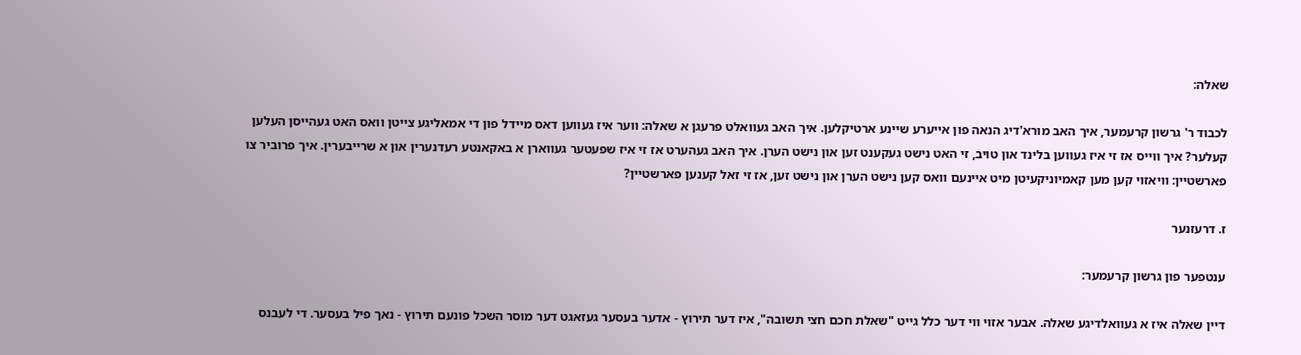שאלה:

לכבוד ר' גרשון קרעמער, איך האב מורא'דיג הנאה פון אייערע שיינע ארטיקלען. איך האב געוואלט פרעגן א שאלה: ווער איז געווען דאס מיידל פון די אמאליגע צייטן וואס האט געהייסן העלען קעלער? איך ווייס אז זי איז געווען בלינד און טויב, זי האט נישט געקענט זען און נישט הערן. איך האב געהערט אז זי איז שפעטער געווארן א באקאנטע רעדנערין און א שרייבערין. איך פרוביר צו פארשטיין: וויאזוי קען מען קאמיוניקעיטן מיט איינעם וואס קען נישט הערן און נישט זען, אז זי זאל קענען פארשטיין?

ז. דרעזנער

ענטפער פון גרשון קרעמער:

דיין שאלה איז א געוואלדיגע שאלה. אבער אזוי ווי דער כלל גייט "שאלת חכם חצי תשובה", איז דער תירוץ - אדער בעסער געזאגט דער מוסר השכל פונעם תירוץ - נאך פיל בעסער. די לעבנס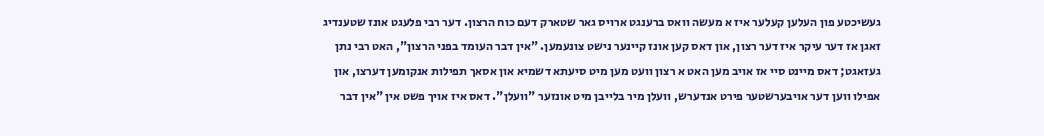געשיכטע פון העלען קעלער איז א מעשה וואס ברענגט ארויס גאר שטארק דעם כוח הרצון. דער רבי פלעגט אונז שטענדיג זאגן אז דער עיקר איז דער רצון, און דאס קען אונז קיינער נישט צונעמען. "אין דבר העומד בפני הרצון", האט רבי נתן געזאגט; דאס מיינט סיי אז אויב מען האט א רצון וועט מען מיט סיעתא דשמיא און אסאך תפילות אנקומען דערצו, און אפילו ווען דער אויבערשטער פירט אנדערש, וועלן מיר בלייבן מיט אונזער "וועלן". דאס איז אויך פשט אין "אין דבר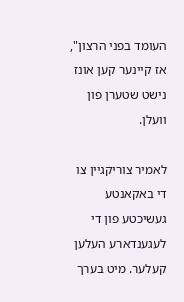העומד בפני הרצון", אז קיינער קען אונז נישט שטערן פון וועלן.

לאמיר צוריקגיין צו די באקאנטע געשיכטע פון די לעגענדארע העלען קעלער. מיט בערך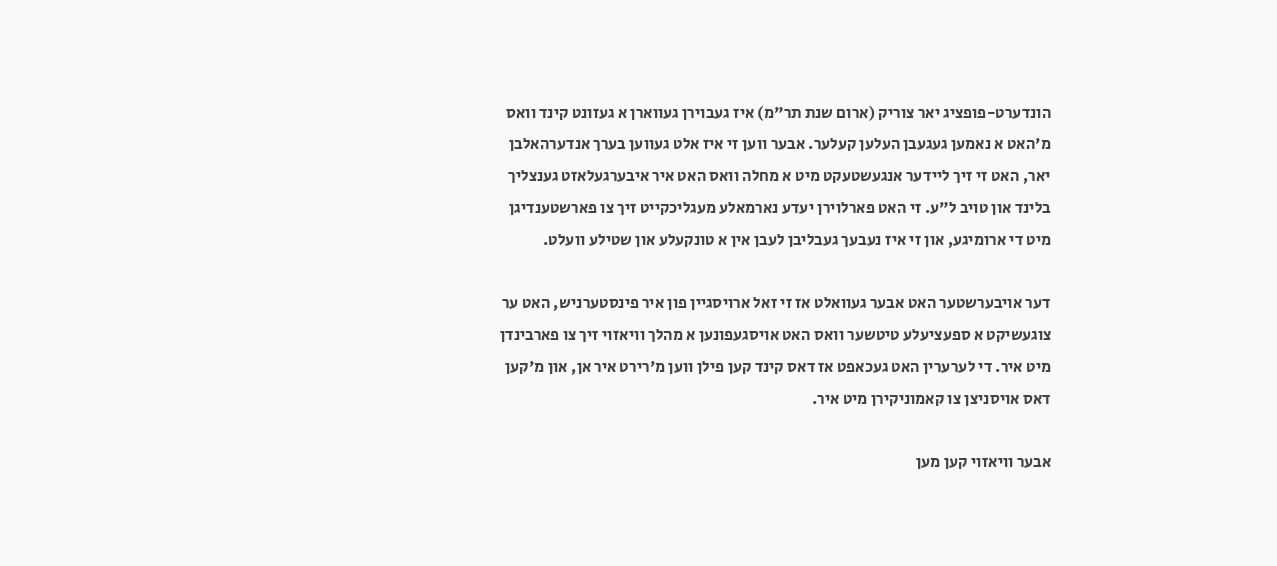הונדערט-פופציג יאר צוריק (ארום שנת תר"מ) איז געבוירן געווארן א געזונט קינד וואס מ'האט א נאמען געגעבן העלען קעלער. אבער ווען זי איז אלט געווען בערך אנדערהאלבן יאר, האט זי זיך ליידער אנגעשטעקט מיט א מחלה וואס האט איר איבערגעלאזט גענצליך בלינד און טויב ל"ע. זי האט פארלוירן יעדע נארמאלע מעגליכקייט זיך צו פארשטענדיגן מיט די ארומיגע, און זי איז נעבעך געבליבן לעבן אין א טונקעלע און שטילע וועלט.

דער אויבערשטער האט אבער געוואלט אז זי זאל ארויסגיין פון איר פינסטערניש, האט ער צוגעשיקט א ספעציעלע טיטשער וואס האט אויסגעפונען א מהלך וויאזוי זיך צו פארבינדן מיט איר. די לערערין האט געכאפט אז דאס קינד קען פילן ווען מ'רירט איר אן, און מ'קען דאס אויסניצן צו קאמוניקירן מיט איר.

אבער וויאזוי קען מען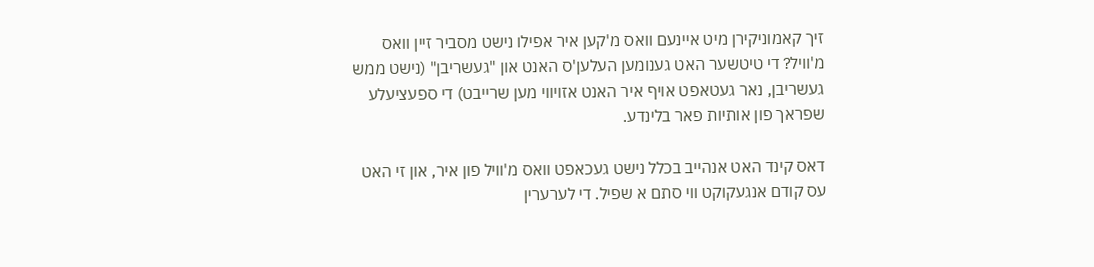זיך קאמוניקירן מיט איינעם וואס מ'קען איר אפילו נישט מסביר זיין וואס מ'וויל? די טיטשער האט גענומען העלען'ס האנט און "געשריבן" (נישט ממש געשריבן, נאר געטאפט אויף איר האנט אזויווי מען שרייבט) די ספעציעלע שפראך פון אותיות פאר בלינדע.

דאס קינד האט אנהייב בכלל נישט געכאפט וואס מ'וויל פון איר, און זי האט עס קודם אנגעקוקט ווי סתם א שפיל. די לערערין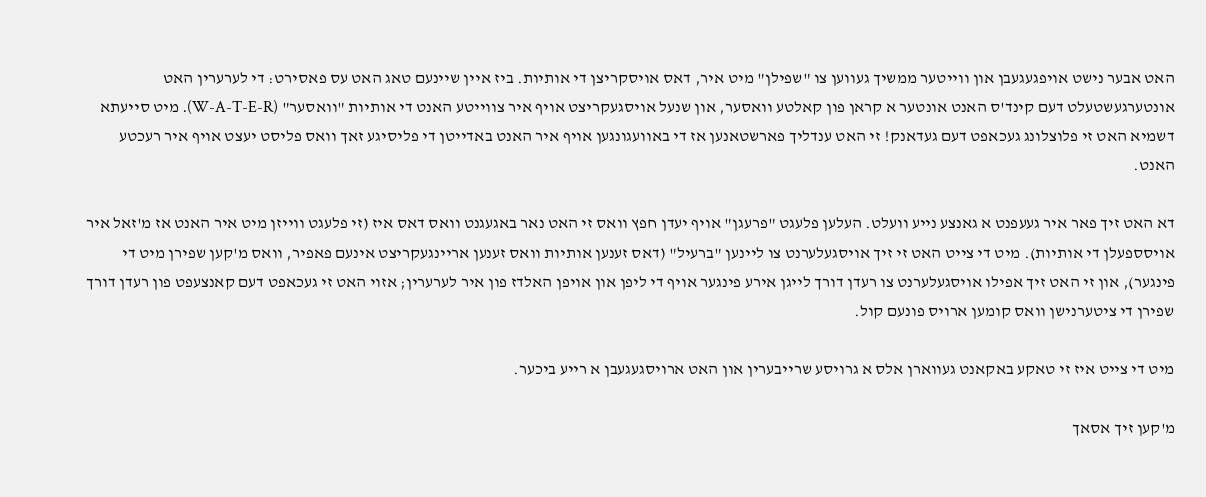האט אבער נישט אויפגעגעבן און ווייטער ממשיך געווען צו "שפילן" מיט איר, דאס אויסקריצן די אותיות. ביז איין שיינעם טאג האט עס פאסירט: די לערערין האט אונטערגעשטעלט דעם קינד'ס האנט אונטער א קראן פון קאלטע וואסער, און שנעל אויסגעקריצט אויף איר צווייטע האנט די אותיות "וואסער" (W-A-T-E-R). מיט סייעתא דשמיא האט זי פלוצלונג געכאפט דעם געדאנק! זי האט ענדליך פארשטאנען אז די באוועגונגען אויף איר האנט באדייטן די פליסיגע זאך וואס פליסט יעצט אויף איר רעכטע האנט.

דא האט זיך פאר איר געעפנט א גאנצע נייע וועלט. העלען פלעגט "פרעגן" אויף יעדן חפץ וואס זי האט נאר באגעגנט וואס דאס איז (זי פלעגט ווייזן מיט איר האנט אז מ'זאל איר אויסספעלן די אותיות). מיט די צייט האט זי זיך אויסגעלערנט צו ליינען "ברעיל" (דאס זענען אותיות וואס זענען אריינגעקריצט אינעם פאפיר, וואס מ'קען שפירן מיט די פינגער), און זי האט זיך אפילו אויסגעלערנט צו רעדן דורך לייגן אירע פינגער אויף די ליפן און אויפן האלדז פון איר לערערין; אזוי האט זי געכאפט דעם קאנצעפט פון רעדן דורך שפירן די ציטערנישן וואס קומען ארויס פונעם קול.

מיט די צייט איז זי טאקע באקאנט געווארן אלס א גרויסע שרייבערין און האט ארויסגעגעבן א רייע ביכער.

מ'קען זיך אסאך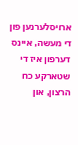ארויסלערנען פון די מעשה, איינס דערפון איז די שטארקע כח הרצון, און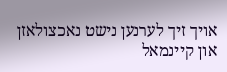אויך זיך לערנען נישט נאכצולאזן און קיינמאל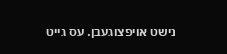נישט אויפצוגעבן. עס גייט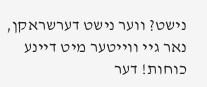נישט? ווער נישט דערשראקן, נאר גיי ווייטער מיט דיינע כוחות! דער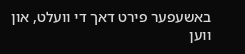באשעפער פירט דאך די וועלט, און ווען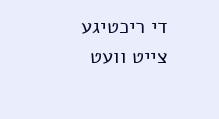די ריכטיגע צייט וועט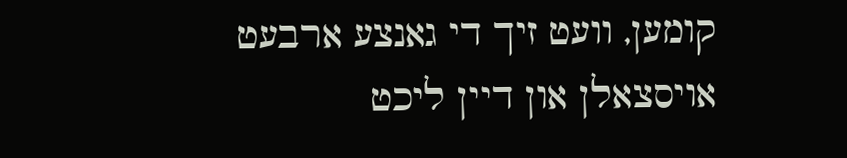קומען, וועט זיך די גאנצע ארבעט אויסצאלן און דיין ליכט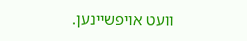וועט אויפשיינען.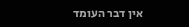אין דבר העומד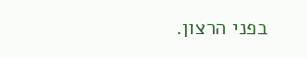בפני הרצון.